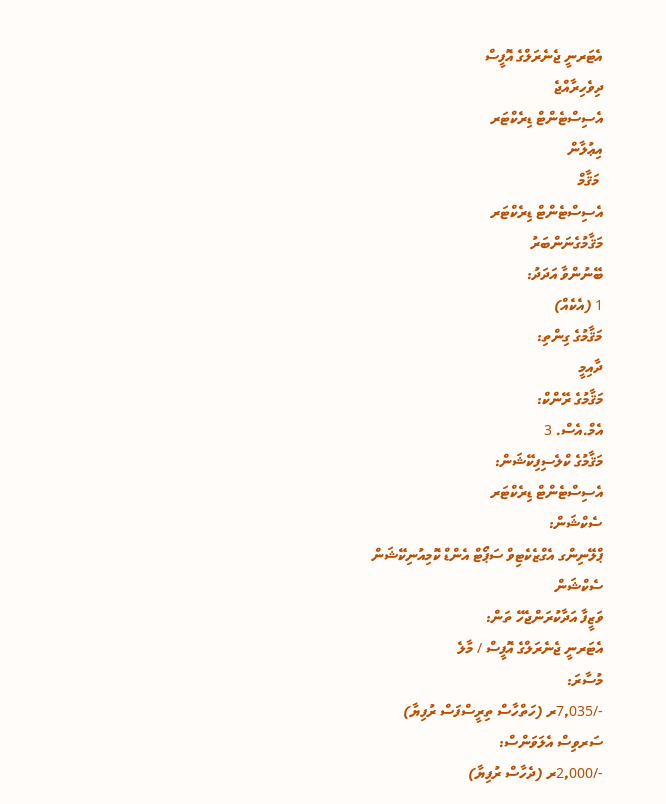އެޓަރނީ ޖެނެރަލްގެ އޮފީސް
ދިވެހިރާއްޖެ
އެސިސްޓެންޓް ޑިރެކްޓަރ
އިޢުލާން
 މަޤާމް
އެސިސްޓެންޓް ޑިރެކްޓަރ
މަޤާމުގެނަންބަރު
ބޭނުންވާ އަދަދު:
1 (އެކެއް)
މަޤާމުގެ ގިންތި:
ދާއިމީ
މަޤާމުގެ ރޭންކް:
އެމް.އެސް. 3
މަޤާމުގެ ކްލެސިފިކޭޝަން:
އެސިސްޓެންޓް ޑިރެކްޓަރ
ސެކްޝަން:
ޕްލޭނިންގ އެގްޒެކެޓިވް ސަޕޯޓް އެންޑް ކޮމިއުނިކޭޝަން ސެކްޝަން
ވަޒީފާ އަދާކުރަންޖެހޭ ތަން:
އެޓަރނީ ޖެނެރަލްގެ އޮފީސް / މާލެ
މުސާރަ:
-/7,035ރ (ހަތްހާސް ތިރީސްފަސް ރުފިޔާ)
ސަރވިސް އެލަވަންސް:
-/2,000ރ (ދެހާސް ރުފިޔާ)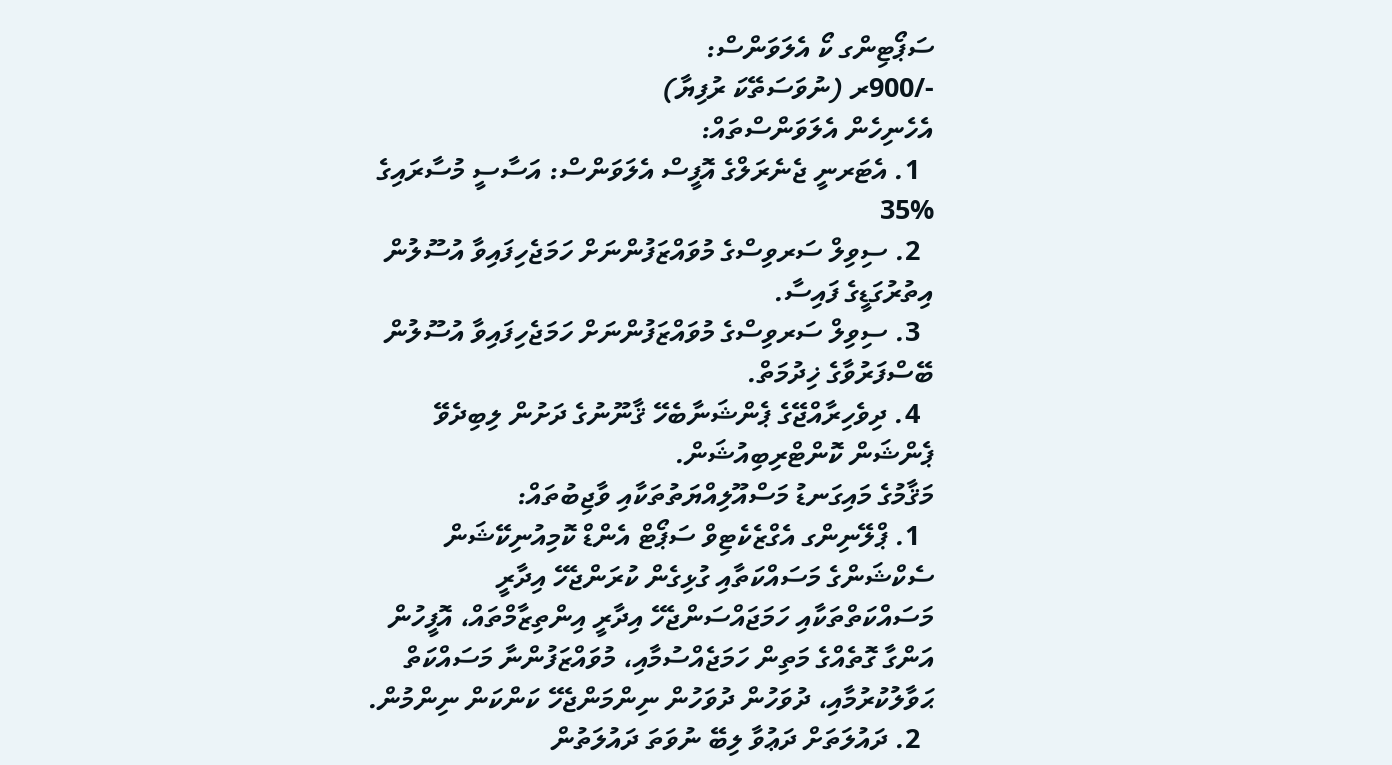ސަޕޯޓިންގ ކޯ އެލަވަންސް:
-/900ރ (ނުވަސަތޭކަ ރުފިޔާ)
އެހެނިހެން އެލަވަންސްތައް:
  1. އެޓަރނީ ޖެނެރަލްގެ އޮފީސް އެލަވަންސް: އަސާސީ މުސާރައިގެ %35
  2. ސިވިލް ސަރވިސްގެ މުވައްޒަފުންނަށް ހަމަޖެހިފައިވާ އުސޫލުން އިތުރުގަޑީގެ ފައިސާ.
  3. ސިވިލް ސަރވިސްގެ މުވައްޒަފުންނަށް ހަމަޖެހިފައިވާ އުސޫލުން ބޭސްފަރުވާގެ ޚިދުމަތް.
  4. ދިވެހިރާއްޖޭގެ ޕެންޝަނާބެހޭ ޤާނޫނުގެ ދަށުން ލިބިދެވޭ ޕެންޝަން ކޮންޓްރިބިއުޝަން.
މަޤާމުގެ މައިގަނޑު މަސްއޫލިއްޔަތުތަކާއި ވާޖިބުތައް:
  1. ޕްލޭނިންގ އެގްޒެކެޓިވް ސަޕޯޓް އެންޑް ކޮމިއުނިކޭޝަން ސެކްޝަންގެ މަސައްކަތާއި ގުޅިގެން ކުރަންޖެހޭ އިދާރީ މަސައްކަތްތަކާއި ހަމަޖައްސަންޖެހޭ އިދާރީ އިންތިޒާމްތައް، އޮފީހުން އަންގާ ގޮތެއްގެ މަތިން ހަމަޖެއްސުމާއި، މުވައްޒަފުންނާ މަސައްކަތް ޙަވާލުކުރުމާއި، ދުވަހުން ދުވަހުން ނިންމަންޖެހޭ ކަންކަން ނިންމުން.
  2. ދައުލަތަށް ދަޢުވާ ލިބޭ ނުވަތަ ދައުލަތުން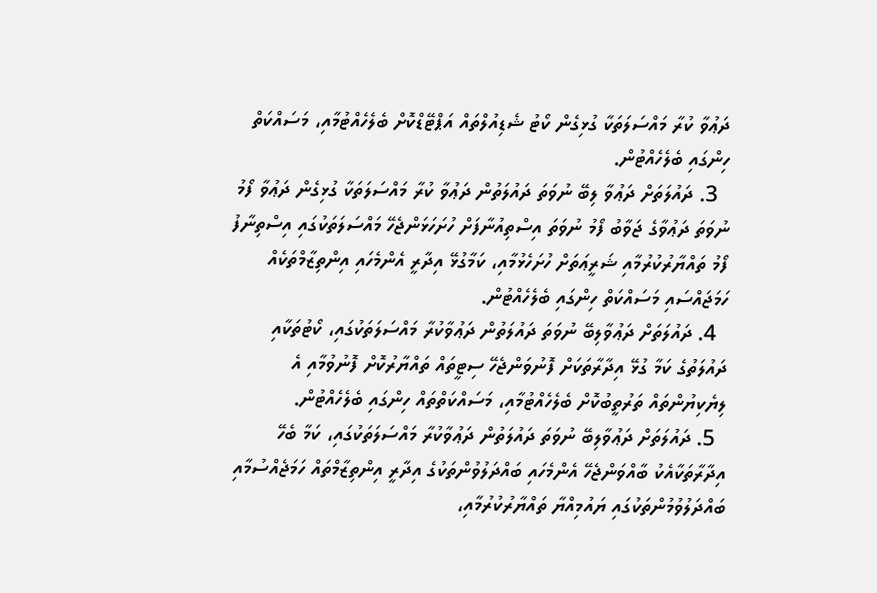ދަޢުވާ ކުރާ މައްސަލަތަކާ ގުޅިގެން ކޯޓު ޝެޑިއުލްތައް އަޕްޓޭޑްކޮށް ބެލެހެއްޓުމާއި، މަސައްކަތް ހިންގައި ބެލެހެއްޓުން.
  3. ދައުލަތަށް ދަޢުވާ ލިބޭ ނުވަތަ ދައުލަތުން ދަޢުވާ ކުރާ މައްސަލަތަކާ ގުޅިގެން ދަޢުވާ ފޯމު ނުވަތަ ދަޢުވާގެ ޖަވާބު ފޯމު ނުވަތަ އިސްތިއުނާފަށް ހުށަހަޅަންޖެހޭ މައްސަލަތަކުގައި އިސްތިނާފު ފޯމު ތައްޔާރުކުރުމާއި ޝަރީޢަތަށް ހުށަހެޅުމާއި، ކަމާގުޅޭ އިދާރީ އެންމެހައި އިންތިޒާމްތަކެއް ހަމަޖައްސައި މަސައްކަތް ހިންގައި ބެލެހެއްޓުން.
  4. ދައުލަތަށް ދަޢުވާލިބޭ ނުވަތަ ދައުލަތުން ދަޢުވާކުރާ މައްސަލަތަކުގައި، ކޯޓުތަކާއި ދައުލަތުގެ ކަމާ ގުޅޭ އިދާރާތަކަށް ފޮނުވަންޖެހޭ ސިޓީތައް ތައްޔާރުކޮށް ފޮނުވުމާއި އެ ލިޔެކިޔުންތައް ތަރުތީބުކޮށް ބެލެހެއްޓުމާއި، މަސައްކަތްތައް ހިންގައި ބެލެހެއްޓުން.
  5. ދައުލަތަށް ދަޢުވާލިބޭ ނުވަތަ ދައުލަތުން ދަޢުވާކުރާ މައްސަލަތަކުގައި، ކަމާ ބެހޭ އިދާރާތަކާއެކު ބާއްވަންޖެހޭ އެންމެހައި ބައްދަލުވުންތަކުގެ އިދާރީ އިންތިޒާމްތައް ހަމަޖެއްސުމާއި ބައްދަލުވުމުންތަކުގައި ޔައުމިއްޔާ ތައްޔާރުކުރުމާއި،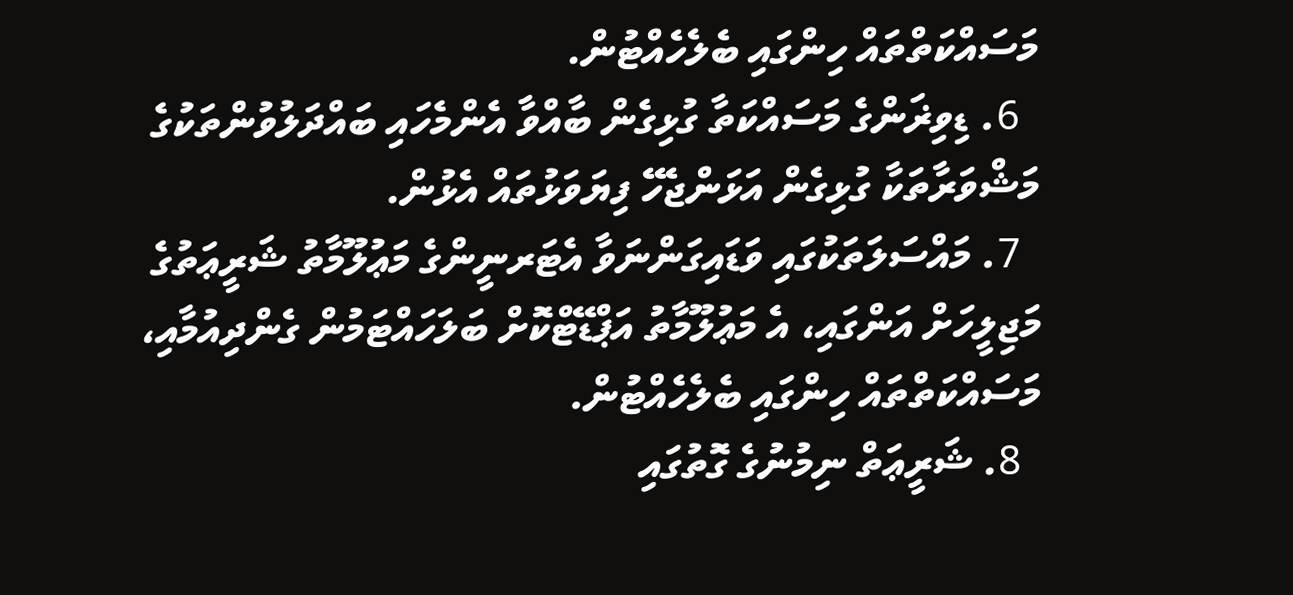މަސައްކަތްތައް ހިންގައި ބެލެހެއްޓުން.
  6. ޑިވިޜަންގެ މަސައްކަތާ ގުޅިގެން ބާއްވާ އެންމެހައި ބައްދަލުވުންތަކުގެ މަޝްވަރާތަކާ ގުޅިގެން އަޅަންޖެހޭ ފިޔަވަޅުތައް އެޅުން.
  7. މައްސަލަތަކުގައި ވަޑައިގަންނަވާ އެޓަރނީންގެ މަޢުލޫމާތު ޝަރީޢަތުގެ މަޖިލީހަށް އަންގައި، އެ މަޢުލޫމާތު އަޕްޑޭޓްކޮށް ބަލަހައްޓަމުން ގެންދިއުމާއި، މަސައްކަތްތައް ހިންގައި ބެލެހެއްޓުން.
  8. ޝަރީޢަތް ނިމުނުގެ ގޮތުގައި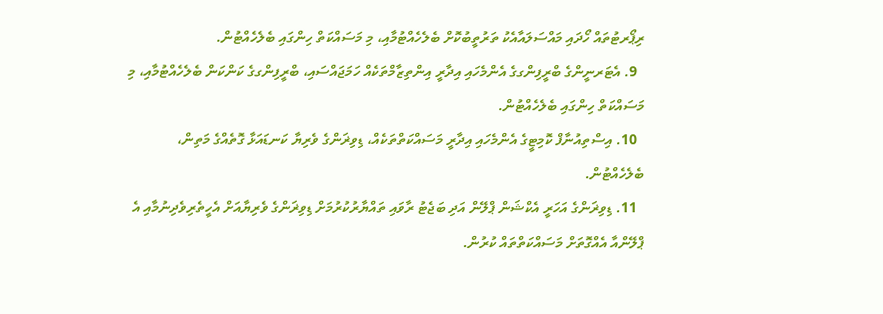ރިޕޯރޓުތައް ހޯދައި މައްސަލައާއެކު ތަރުތީބުކޮށް ބެލެހެއްޓުމާއި، މި މަސައްކަތް ހިންގައި ބެލެހެއްޓުން.
  9. އެޓަރނީންގެ ބްރީފިންގގެ އެންމެހައި އިދާރީ އިންތިޒާމްތަކެއް ހަމަޖައްސައި، ބްރީފިންގގެ ކަންކަން ބެލެހެއްޓުމާއި، މި މަސައްކަތް ހިންގައި ބެލެހެއްޓުން.
  10. އިސްތިއުނާފް ކޮމިޓީގެ އެންމެހައި އިދާރީ މަސައްކަތްތަކެއް، ޑިވިޜަންގެ ވެރިޔާ ކަނޑައަޅާ ގޮތެއްގެ މަތިން، ބެލެހެއްޓުން.
  11. ޑިވިޜަންގެ އަހަރީ އެކްޝަން ޕްލޭން އަދި ބަޖެޓު ރާވައި ތައްޔާރުކުރުމަށް ޑިވިޜަންގެ ވެރިޔާއަށް އެހީތެރިވެދިނުމާއި އެ ޕްލޭންއާ އެއްގޮތަށް މަސައްކަތްތައް ކުރުން.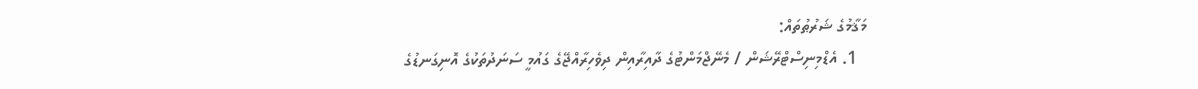މަޤާމުގެ ޝަރުޠުތައް:
  1. އެޑްމިނިސްޓްރޭޝަން / މެނޭޖްމަންޓުގެ ދާއިރާއިން ދިވެހިރާއްޖޭގެ ގައުމީ ސަނަދުތަކުގެ އޮނިގަނޑުގެ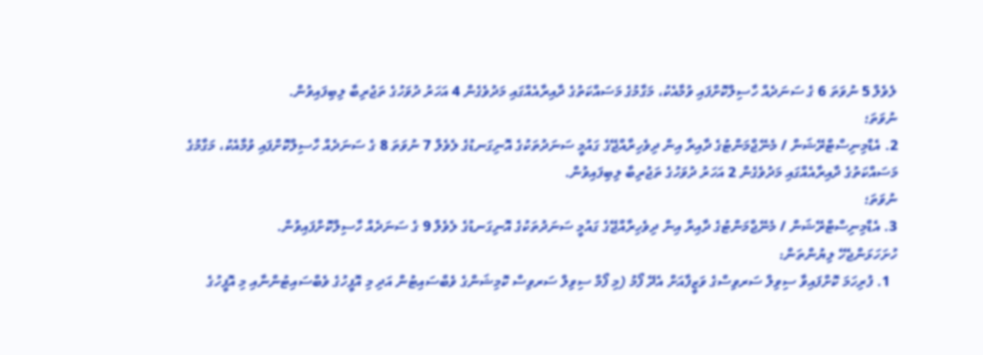ލެވެލް 5 ނުވަތަ 6 ގެ ސަނަދެއް ހާސިލްކޮށްފައި ވުމާއެކު، މަގާމުގެ މަސައްކަތުގެ ދާއިރާއެއްގައި މަދުވެގެން 4 އަހަރު ދުވަހުގެ ތަޖުރިބާ ލިބިފައިވުން.
ނުވަތަ؛
2. އެޑްމިނިސްޓްރޭޝަން / މެނޭޖްމަންޓުގެ ދާއިރާ އިން ދިވެހިރާއްޖޭގެ ގައުމީ ސަނަދުތަކުގެ އޮނިގަނޑުގެ ލެވެލް 7 ނުވަތަ 8 ގެ ސަނަދެއް ހާސިލްކޮށްފައި ވުމާއެކު، މަގާމުގެ މަސައްކަތުގެ ދާއިރާއެއްގައި މަދުވެގެން 2 އަހަރު ދުވަހުގެ ތަޖުރިބާ ލިބިފައިވުން.
ނުވަތަ؛
3. އެޑްމިނިސްޓްރޭޝަން / މެނޭޖްމަންޓުގެ ދާއިރާ އިން ދިވެހިރާއްޖޭގެ ގައުމީ ސަނަދުތަކުގެ އޮނިގަނޑުގެ ލެވެލް 9 ގެ ސަނަދެއް ހާސިލްކޮށްފައިވުން.
ހުށަހަޅަންޖެހޭ ލިޔުންތަން:
  1. ފުރިހަމަ ކޮށްފައިވާ ސިވިލް ސަރވިސްގެ ވަޒީފާއަށް އެދޭ ފޯމު (މި ފޯމް ސިވިލް ސަރވިސް ކޮމިޝަންގެ ވެބްސައިޓުން އަދި މި އޮފީހުގެ ވެބްސައިޓުންނާއި މި އޮފީހުގެ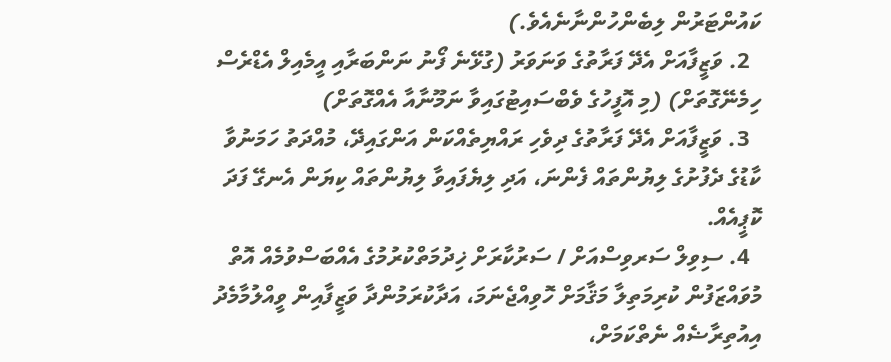ކައުންޓަރުން ލިބެންހުންނާނެއެވެ.)
  2. ވަޒީފާއަށް އެދޭ ފަރާތުގެ ވަނަވަރު (ގުޅޭނެ ފޯނު ނަންބަރާއި އީމެއިލް އެޑްރެސް ހިމެނޭގޮތަށް) (މި އޮފީހުގެ ވެބްސައިޓުގައިވާ ނަމޫނާއާ އެއްގޮތަށް)
  3. ވަޒީފާއަށް އެދޭ ފަރާތުގެ ދިވެހި ރައްޔިތެއްކަން އަންގައިދޭ، މުއްދަތު ހަމަނުވާ ކާޑުގެ ދެފުށުގެ ލިޔުންތައް ފެންނަ، އަދި ލިޔެފައިވާ ލިޔުންތައް ކިޔަން އެނގޭ ފަދަ ކޮޕީއެއް.
  4. ސިވިލް ސަރވިސްއަށް / ސަރުކާރަށް ޚިދުމަތްކުރުމުގެ އެއްބަސްވުމެއް އޮތް މުވައްޒަފުން ކުރިމަތިލާ މަޤާމަށް ހޮވިއްޖެނަމަ، އަދާކުރަމުންދާ ވަޒީފާއިން ވީއްލުމާމެދު އިއުތިރާޟެއް ނެތްކަމަށް،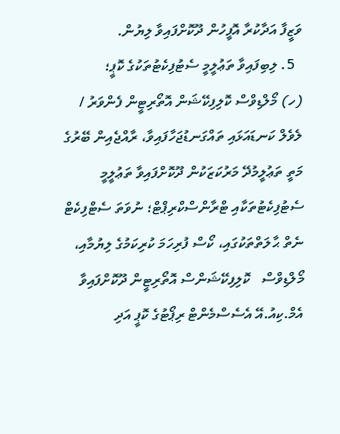ވަޒީފާ އަދާކުރާ އޮފީހުން ދޫކޮށްފައިވާ ލިޔުން.
  5. ލިބިފައިވާ ތަޢުލީމީ ސެޓުފިކެޓުތަކުގެ ކޮޕީ؛
(ހ) މޯލްޑިވްސް ކޮލިފިކޭޝަން އޮތޯރިޓީން ފެންވަރު / ލެވެލް ކަނޑައަޅައި ތައްގަނޑުޖަހާފައިވާ، ރާއްޖެއިން ބޭރުގެ މަތީ ތަޢުލީމުދޭ މަރުކަޒަކުން ދޫކޮށްފައިވާ ތަޢުލީމީ ސެޓުފިކެޓުތަކާއި ޓްރާންސްކްރިޕްޓް؛ ނުވަތަ ސެޓްފިކެޓް ނެތް ޙާލަތްތަކުގައި، ކޯސް ފުރިހަމަ ކުރިކަމުގެ ލިޔުމާއި، މޯލްޑިވްސް   ކޮލިފިކޭޝަންސް އޮތޯރިޓީން ދޫކޮށްފައިވާ އެމް.ކިއު.އޭ އެސެސްމެންޓް ރިޕޯޓުގެ ކޮޕީ އަދި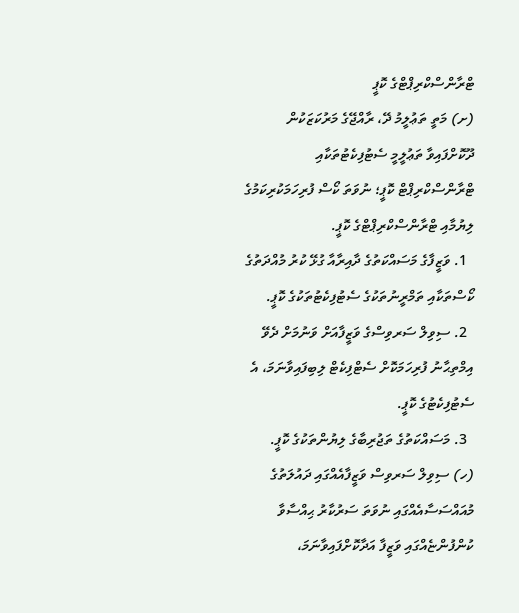ޓްރާންސްކްރިޕްޓްގެ ކޮޕީ
(ށ) މަތީ ތަޢުލީމު ދޭ، ރާއްޖޭގެ މަރުކަޒަކުން ދޫކޮށްފައިވާ ތަޢުލީމީ ސެޓުފިކެޓުތަކާއި ޓްރާންސްކްރިޕްޓް ކޮޕީ؛ ނުވަތަ ކޯސް ފުރިހަމަކުރިކަމުގެ ލިޔުމާއި ޓްރާންސްކްރިޕްޓްގެ ކޮޕީ.
  1. ވަޒީފާގެ މަސައްކަތުގެ ދާއިރާއާ ގުޅޭ ކުރު މުއްދަތުގެ ކޯސްތަކާއި ތަމްރީނުތަކުގެ ސެޓުފިކެޓުތަކުގެ ކޮޕީ.
  2. ސިވިލް ސަރވިސްގެ ވަޒީފާއަށް ވަނުމަށް ދެވޭ އިމްތިޙާނު ފުރިހަމަކޮށް ސެޓްފިކެޓް ލިބިފައިވާނަމަ، އެ ސެޓުފިކެޓުގެ ކޮޕީ.
  3. މަސައްކަތުގެ ތަޖުރިބާގެ ލިޔުންތަކުގެ ކޮޕީ.
(ހ) ސިވިލް ސަރވިސް ވަޒީފާއެއްގައި ދައުލަތުގެ މުއައްސަސާއެއްގައި ނުވަތަ ސަރުކާރު ޙިއްސާވާ ކުންފުންޏެއްގައި ވަޒީފާ އަދާކޮށްފައިވާނަމަ،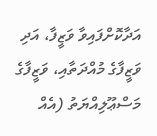އަދާކޮށްފައިވާ ވަޒީފާ، އަދި ވަޒީފާގެ މުއްދަތާއި، ވަޒީފާގެ މަސްޢޫލިއްޔަތު (އެއް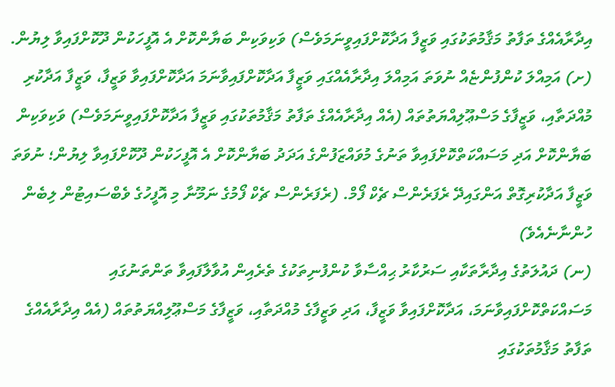އިދާރާއެއްގެ ތަފާތު މަޤާމުތަކުގައި ވަޒީފާ އަދާކޮށްފައިވީނަމަވެސް) ވަކިވަކިން ބަޔާންކޮށް އެ އޮފީހަކުން ދޫކޮށްފައިވާ ލިޔުން.
(ށ) އަމިއްލަ ކުންފުންޏެއް ނުވަތަ އަމިއްލަ އިދާރާއެއްގައި ވަޒީފާ އަދާކޮށްފައިވާނަމަ އަދާކޮށްފައިވާ ވަޒީފާ، ވަޒީފާ އަދާކުރި މުއްދަތާއި، ވަޒީފާގެ މަސްޢޫލިއްޔަތުތައް (އެއް އިދާރާއެއްގެ ތަފާތު މަޤާމުތަކުގައި ވަޒީފާ އަދާކޮށްފައިވީނަމަވެސް) ވަކިވަކިން ބަޔާންކޮށް އަދި މަސައްކަތްކޮށްފައިވާ ތަނުގެ މުވައްޒަފުންގެ އަދަދު ބަޔާންކޮށް އެ އޮފީހަކުން ދޫކޮށްފައިވާ ލިޔުން؛ ނުވަތަ ވަޒީފާ އަދާކުރިގޮތް އަންގައިދޭ ރެފަރެންސް ޗެކް ފޯމް. (ރެފަރެންސް ޗެކް ފޯމުގެ ނަމޫނާ މި އޮފީހުގެ ވެބްސައިޓުން ލިބެން ހުންނާނެއެވެ)
(ނ) ދައުލަތުގެ އިދާރާތަކާއި ސަރުކާރު ޙިއްސާވާ ކުންފުނިތަކުގެ ތެރެއިން އުވާލާފައިވާ ތަންތަނުގައި މަސައްކަތްކޮށްފައިވާނަމަ، އަދާކޮށްފައިވާ ވަޒީފާ، އަދި ވަޒީފާގެ މުއްދަތާއި، ވަޒީފާގެ މަސްޢޫލިއްޔަތުތައް (އެއް އިދާރާއެއްގެ ތަފާތު މަޤާމުތަކުގައި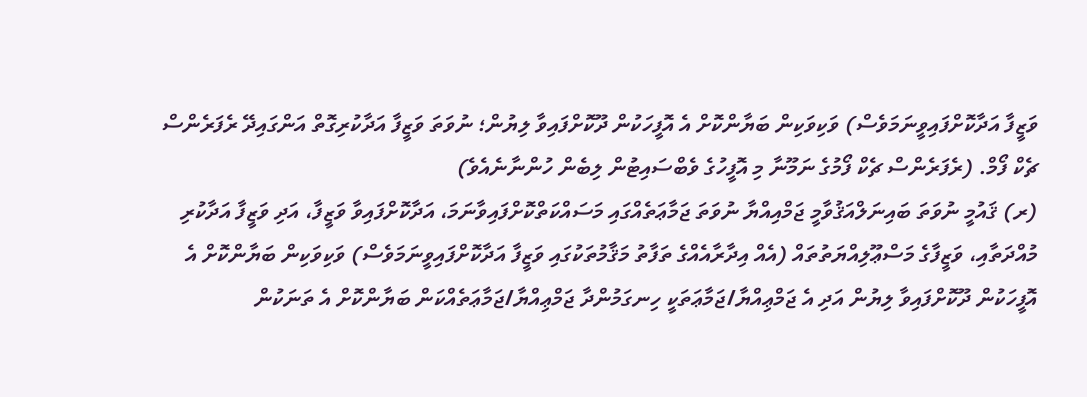ވަޒީފާ އަދާކޮށްފައިވީނަމަވެސް) ވަކިވަކިން ބަޔާންކޮށް އެ އޮފީހަކުން ދޫކޮށްފައިވާ ލިޔުން؛ ނުވަތަ ވަޒީފާ އަދާކުރިގޮތް އަންގައިދޭ ރެފަރެންސް ޗެކް ފޯމް. (ރެފަރެންސް ޗެކް ފޯމުގެ ނަމޫނާ މި އޮފީހުގެ ވެބްސައިޓުން ލިބެން ހުންނާނެއެވެ)
(ރ) ޤައުމީ ނުވަތަ ބައިނަލްއަޤުވާމީ ޖަމްއިއްޔާ ނުވަތަ ޖަމާޢަތެއްގައި މަސައްކަތްކޮށްފައިވާނަމަ، އަދާކޮށްފައިވާ ވަޒީފާ، އަދި ވަޒީފާ އަދާކުރި މުއްދަތާއި، ވަޒީފާގެ މަސްޢޫލިއްޔަތުތައް (އެއް އިދާރާއެއްގެ ތަފާތު މަޤާމުތަކުގައި ވަޒީފާ އަދާކޮށްފައިވީނަމަވެސް) ވަކިވަކިން ބަޔާންކޮށް އެ އޮފީހަކުން ދޫކޮށްފައިވާ ލިޔުން އަދި އެ ޖަމްޢިއްޔާ/ޖަމާޢަތަކީ ހިނގަމުންދާ ޖަމްޢިއްޔާ/ޖަމާޢަތެއްކަން ބަޔާންކޮށް އެ ތަނަކުން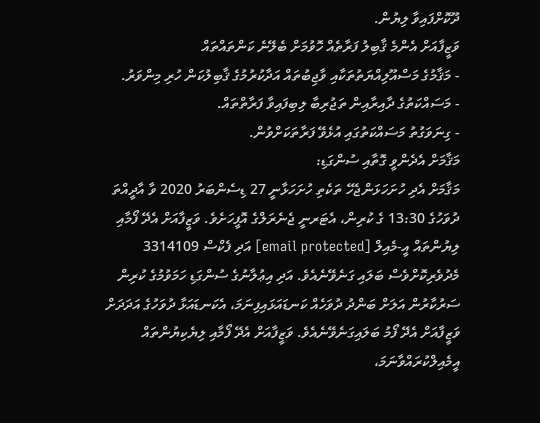ދޫކޮށްފައިވާ ލިޔުން.
ވަޒީފާއަށް އެންމެ ޤާބިލު ފަރާތެއް ހޮވުމަށް ބެލޭނެ ކަންތައްތައް
- މަޤާމުގެ މަސްއޫލިއްޔަތުތަކާއި ވާޖިބުތައް އަދާކުރުމުގެ ޤާބިލުކަން ހުރި މިންވަރު.
- މަސައްކަތުގެ ދާއިރާއިން ތަޖުރިބާ ލިބިފައިވާ ފަރާތްތައް.
- ގިނަވަގުތު މަސައްކަތުގައި އުޅެވޭ ފަރާތަކަށްވުން.
މަޤާމަށް އެދެންވީ ގޮތާއި ސުންގަޑި:
މަޤާމަށް އެދި ހުށަހަޅަންޖެހޭ ތަކެތި ހުށަހަޅާނީ 27 ޑިސެންބަރު 2020 ވާ އާދީއްތަ ދުވަހުގެ 13:30 ގެ ކުރިން، އެޓަރނީ ޖެނެރަލްގެ އޮފީހަށެވެ. ވަޒީފާއަށް އެދޭ ފޯމާއި ލިޔުންތައް އީ-މެއިލް [email protected] އަދި ފެކްސް 3314109 މެދުވެރިކޮށްވެސް ބަލައި ގަނެވޭނެއެވެ. އަދި އިޢުލާނުގެ ސުންގަޑި ހަމަވުމުގެ ކުރިން ސަރުކާރުން އަލަށް ބަންދު ދުވަހެއް ކަނޑައަޅައިފިނަމަ، އެކަނޑައަޅާ ދުވަހުގެ އަދަދަށް ވަޒީފާއަށް އެދޭ ފޯމު ބަލައިގަނެވޭނެއެވެ. ވަޒީފާއަށް އެދޭ ފޯމާއި ލިޔެކިޔުންތައް އީމެއިލްކުރައްވާނަމަ،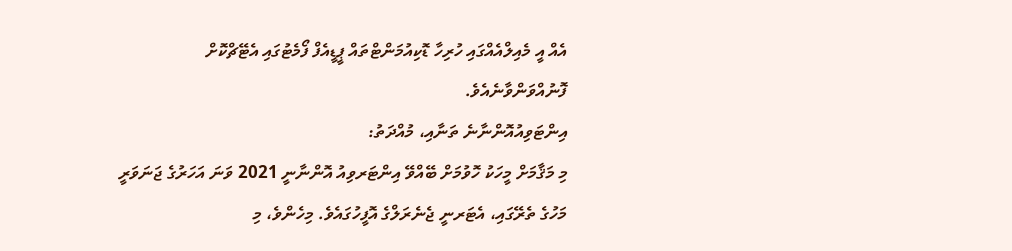އެއް އީ މެއިލްއެއްގައި ހުރިހާ ޑޮކިއުމަންޓްތައް ޕީޑީއެފް ފޯމެޓުގައި އެޓޭޗްކޮށް ފޮނުއްވަންވާނެއެވެ.
އިންޓަވިއުއޮންނާނެ ތަނާއި، މުއްދަތު:
މި މަޤާމަށް މީހަކު ހޮވުމަށް ބޭއްވޭ އިންޓަރވިއު އޮންނާނީ 2021 ވަނަ އަހަރުގެ ޖަނަވަރީ މަހުގެ ތެރޭގައި، އެޓަރނީ ޖެނެރަލްގެ އޮފީހުގައެވެ. މިހެންވެ، މި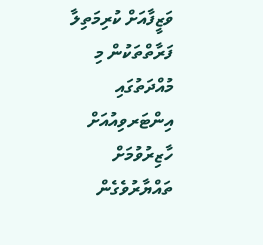ވަޒީފާއަށް ކުރިމަތިލާ ފަރާތްތަކުން މި މުއްދަތުގައި އިންޓަރވިއުއަށް ހާޒިރުވުމަށް ތައްޔާރުވެގެން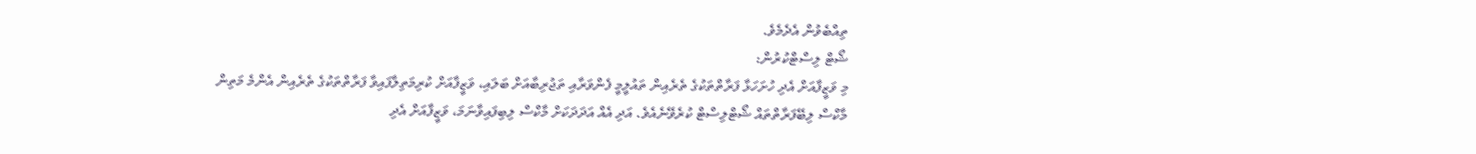ތިއްބެވުން އެދެމެވެ.
ޝޯޓް ލިސްޓްކުރުން:
މި ވަޒީފާއަށް އެދި ހުށަހަޅާ ފަރާތްތަކުގެ ތެރެއިން ތައުލީމީ ފެންވަރާއި ތަޖުރިބާއަށް ބަލައި، ވަޒީފާއަށް ކުރިމަތިލާފައިވާ ފަރާތްތަކުގެ ތެރެއިން އެންމެ މަތިން މާކްސް ލިބޭފަރާތްތައް ޝޯޓްލިސްޓް ކުރެވޭނެއެވެ. އަދި އެއް އަދަދަކަށް މާކްސް ލިބިފައިވާނަމަ، ވަޒީފާއަށް އެދި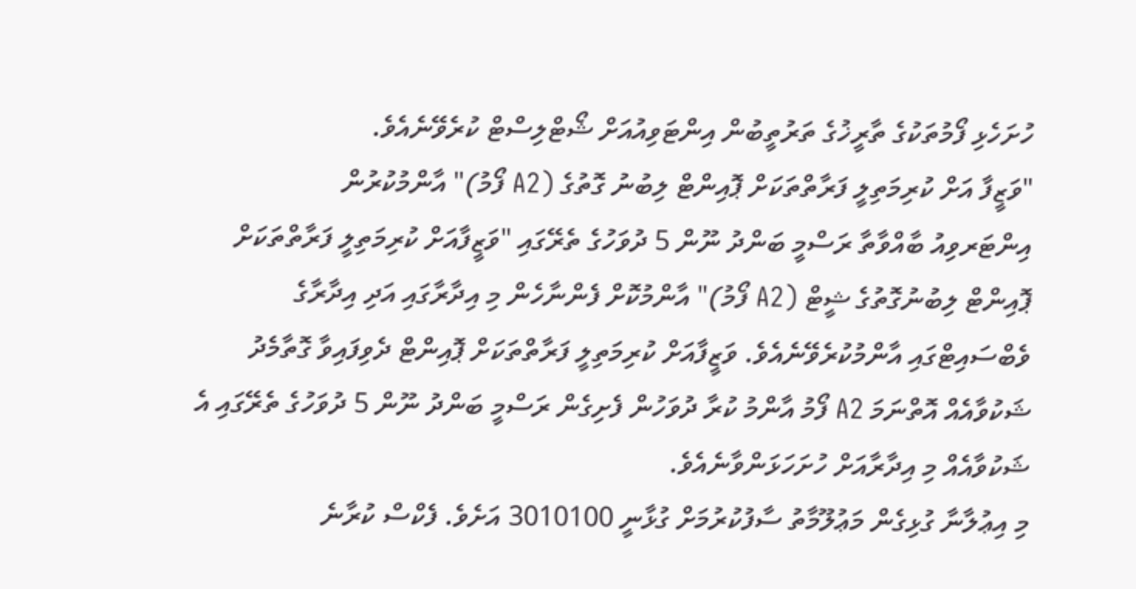ހުށަހެޅި ފޯމުތަކުގެ ތާރީޚުގެ ތަރުތީބުން އިންޓަވިއުއަށް ޝޯޓްލިސްޓް ކުރެވޭނެއެވެ.
"ވަޒީފާ އަށް ކުރިމަތިލީ ފަރާތްތަކަށް ޕޮއިންޓް ލިބުނު ގޮތުގެ (A2 ފޯމު)" އާންމުކުރުން
އިންޓަރވިއު ބާއްވާތާ ރަސްމީ ބަންދު ނޫން 5 ދުވަހުގެ ތެރޭގައި "ވަޒީފާއަށް ކުރިމަތިލީ ފަރާތްތަކަށް ޕޮއިންޓް ލިބުނުގޮތުގެ ޝީޓް (A2 ފޯމު)" އާންމުކޮށް ފެންނާހެން މި އިދާރާގައި އަދި އިދާރާގެ ވެބްސައިޓްގައި އާންމުކުރެވޭނެއެވެ. ވަޒީފާއަށް ކުރިމަތިލީ ފަރާތްތަކަށް ޕޮއިންޓް ދެވިފައިވާ ގޮތާމެދު ޝަކުވާއެއް އޮތްނަމަ A2 ފޯމު އާންމު ކުރާ ދުވަހުން ފެށިގެން ރަސްމީ ބަންދު ނޫން 5 ދުވަހުގެ ތެރޭގައި އެ ޝަކުވާއެއް މި އިދާރާއަށް ހުށަހަޅަންވާނެއެވެ.
މި އިޢުލާނާ ގުޅިގެން މަޢުލޫމާތު ސާފުކުރުމަށް ގުޅާނީ 3010100 އަށެވެ. ފެކްސް ކުރާނެ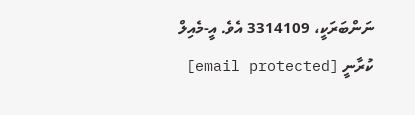ނަންބަރަކީ، 3314109 އެވެ. އީ-މެއިލް ކުރާނީ [email protected]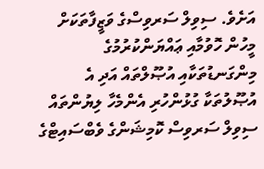އަށެވެ. ސިވިލް ސަރވިސްގެ ވަޒީފާތަކަށް މީހުން ހޮވުމާއި ޢައްޔަންކުރުމުގެ މިންގަނޑުތަކާއި އުޞޫލްތައް އަދި އެ އުޞޫލުތަކާ ގުޅުންހުރި އެންމެހާ ލިޔުންތައް ސިވިލް ސަރވިސް ކޮމިޝަންގެ ވެބްސައިޓްގެ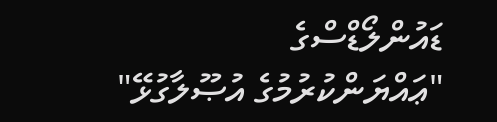ޑައުންލޯޑްސްގެ "ޢައްޔަންކުރުމުގެ އުޞޫލާގުޅޭ"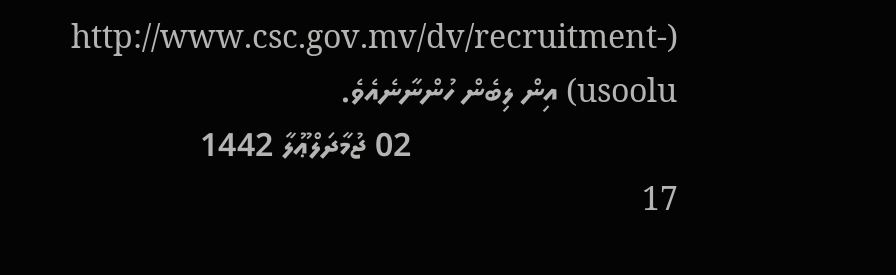(http://www.csc.gov.mv/dv/recruitment-usoolu) އިން ލިބެން ހުންނާނެއެވެ.
                                02 ޖުމާދަލްޢޫލާ 1442
17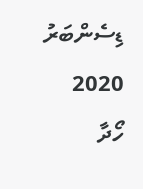ޑިސެންބަރު 2020
ހޯދާ